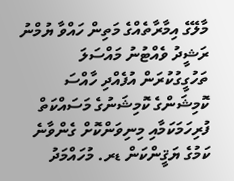މާލޭގެ އިމާރާތެއްގެ މަތިން ހައްވާ ޔުމްނު ރަޝީދު ވެއްޓުނު މައްސަލަ ތަހުގީގުކުރަން އުފެއްދި ހާއްސަ ކޮމިޝަންގެ ކޮމިޝަނުގެ މަސައްކަތް ފުރިހަމަކަމާއި މިނިވަންކޮށް ގެންވާނެ ކަމުގެ ޔަޤީންކަން ޑރ. މުހައްމަދު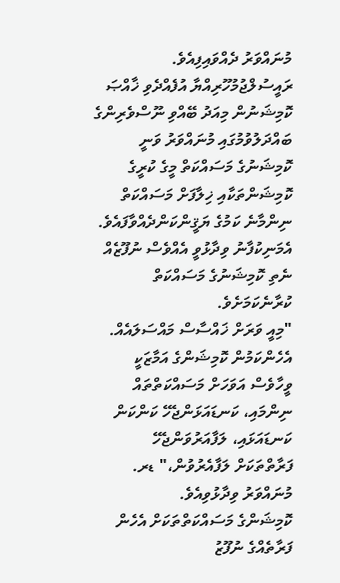މުނައްވަރު ދެއްވައިފިއެވެ.
ރައީސުލްޖުމުހޫރިއްޔާ އުފެއްދެވި ޚާއްޞަ ކޮމިޝަނުން މިއަދު ބޭއްވި ނޫސްވެރިންގެ ބައްދަލުވުމުގައި މުނައްވަރު ވަނީ ކޮމިޝަނުގެ މަސައްކަތް މީގެ ކުރީގެ ކޮމިޝަންތަކާއި ޚިލާފަށް މަސައްކަތް ނިންމާނެ ކަމުގެ ޔަޤީންކަންދެއްވާފައެވެ.
އެމަނިކުފާނު ވިދާޅުވީ އެއްވެސް ނުފޫޒެއް ނެތި ކޮމިޝަނުގެ މަސައްކަތް ކުރާނެކަމަށެވެ.
"މިއީ ވަރަށް ޚައްސާސް މައްސަލައެއް. އެހެންކަމުން ކޮމިޝަންގެ އަމާޒަކީ ވީހާވެސް އަވަހަށް މަސައްކަތްތައް ނިންމައި، ކަނޑައަޅަންޖެހޭ ކަންކަން ކަނޑައަޅައި، ލަފާއަރުވަންޖެހޭ ފަރާތްތަކަށް ލަފާއެރުވުން،" ޑރ. މުނައްވަރު ވިދާޅުވިއެވެ.
ކޮމިޝަންގެ މަސައްކަތްތަކަށް އެހެން ފަރާތެއްގެ ނުފޫޒު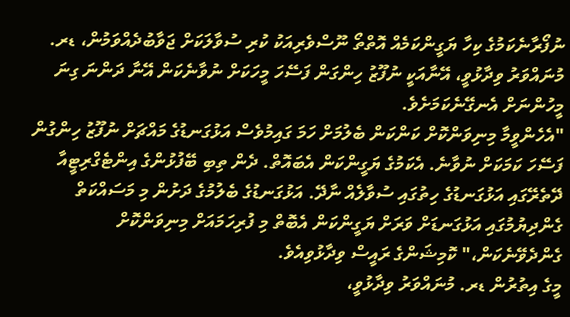ނުފޯރާނެކަމުގެ ކިހާ ޔަގީންކަމެއް އޮތްތޯ ނޫސްވެރިއަކު ކުރި ސުވާލަކަށް ޖަވާބުދެއްވަމުން، ޑރ. މުނައްވަރު ވިދާޅުވީ، އޭނާއަކީ ނުފޫޒު ހިންގަން ފަސޭހަ މީހަކަށް ނުވާނެކަން އޭނާ ދަންނަ ގިނަ މީހުންނަށް އެނގޭނެކަމަށެވެ.
"އެހެންވީމާ މިނިވަންކޮށް ކަންކަން ބެލުމަށް ހަމަ ގައިމުވެސް އަޅުގަނޑުގެ މައްޗަށް ނުފޫޒު ހިންގުން ފަސޭހަ ކަމަކަށް ނުވާނެ. އެކަމުގެ ޔަގީންކަން އެބައޮތް. ދެން ތިބި ބޭފުޅުންގެ އިންޓެގްރިޓީއާ ދޭތެރޭގައި އަޅުގަނޑުގެ ހިތުގައި ސުވާލެއް ނާދޭ. އަޅުގަނޑުގެ ބެލުމުގެ ދަށުން މި މަސައްކަތް ގެންދިޔުމުގައި އަޅުގަނޑަށް ވަރަށް ޔަގީންކަން އެބޮތް މި ފުރިހަމައަށް މިނިވަންކޮށް ގެންދެވޭނެކަން،" ކޮމިޝަންގެ ރައީސް ވިދާޅުވިއެވެ.
މީގެ އިތުރުން ޑރ. މުނައްވަރު ވިދާޅުވީ،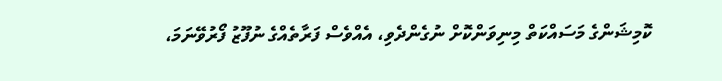ކޮމިޝަންގެ މަސައްކަތް މިނިވަންކޮށް ނުގެންދެވި، އެއްވެސް ފަރާތެއްގެ ނުފޫޒު ފޯރުވޭނަމަ،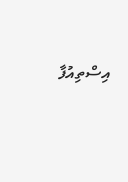އިސްތިއުފާ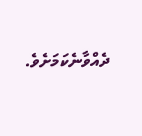ދެއްވާނެކަމަށެވެ.